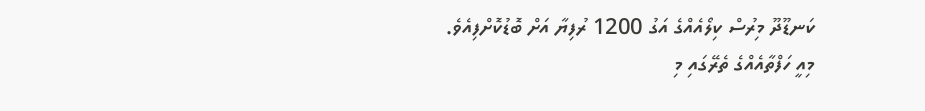ކަނޑޫދޫ މިރުސް ކިލޯއެއްގެ އަގު 1200 ރުފިޔާ އަށް ބޮޑުކޮށްފިއެވެ.
މިއީ ހަފްތާއެއްގެ ތެރޭގައި މި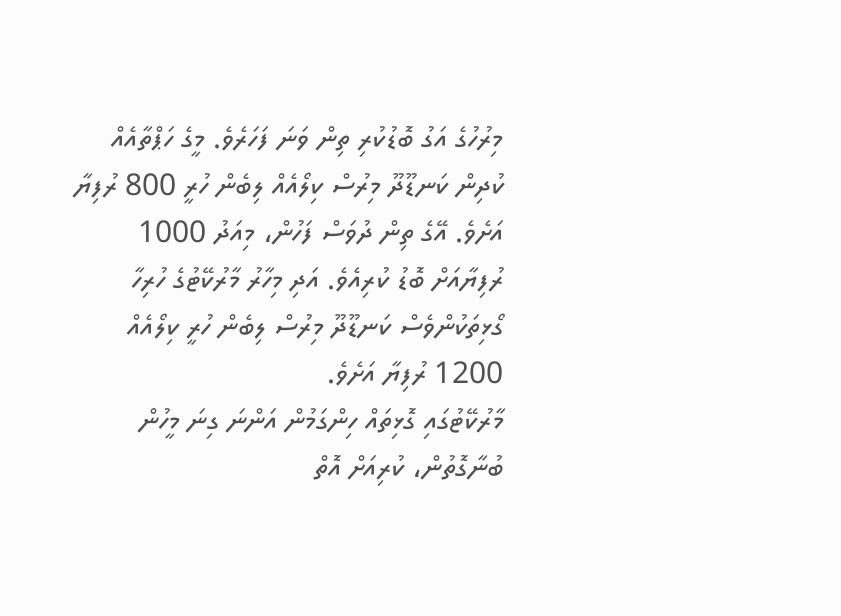މިރުހުގެ އަގު ބޮޑުކުރި ތިން ވަނަ ފަހަރެވެ. މީގެ ހަޕްތާއެއް ކުދިން ކަނޑޫދޫ މިރުސް ކިލޯއެއް ލިބެން ހުރީ 800 ރުފިޔާ އަށެވެ. އޭގެ ތިން ދުވަސް ފަހުން، މިއަދު 1000 ރުފިޔާއަށް ބޮޑު ކުރިއެވެ. އަދި މިހާރު މާރުކޭޓުގެ ހުރިހާ ގޯޅިތަކުންވެސް ކަނޑޫދޫ މިރުސް ލިބެން ހުރީ ކިލޯއެއް 1200 ރުފިޔާ އަށެވެ.
މާރުކޭޓުގައި ގޮޅިތައް ހިންގަމުން އަންނަ ގިނަ މީހުން ބުނާގޮތުން، ކުރިއަށް އޮތް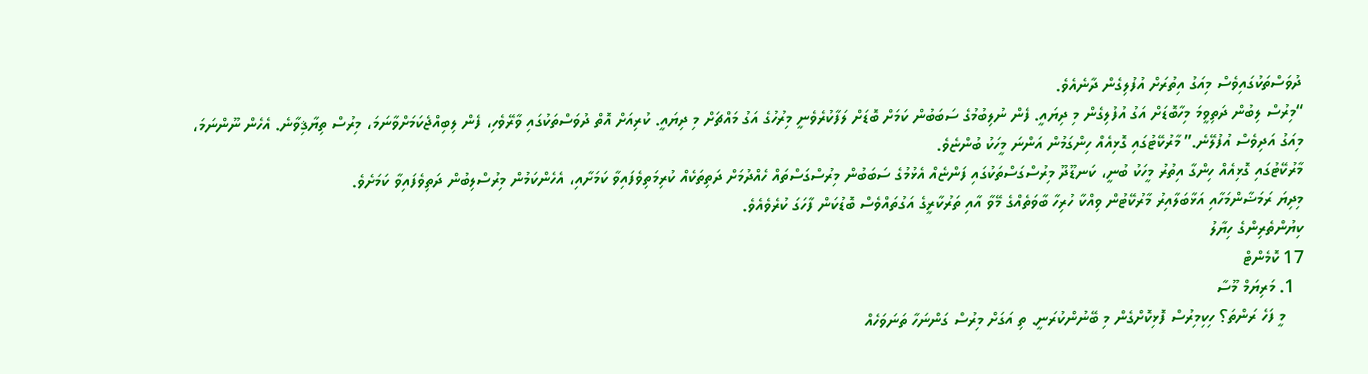ދުވަސްތަކުގައިވެސް މިއަގު އިތުރަށް އުފުލިގެން ދާނެއެވެ.
“މިރުސް ލިބުން ދަތިވީމަ މިހާބޮޑަށް އަގު އުފުލިގެން މި ދިޔައީ. ފެން ނުލިބުމުގެ ސަބަބުން ކަމަށް ބޮޑަށް ލަފާކުރެވެނީ މިރުހުގެ އަގު މައްޗަށް މި ދިޔައީ. ކުރިއަށް އޮތް ދުވަސްތަކުގައި ވާރޭވެހި، ފެން ލިބިއްޖެކަމަށްވާނަމަ، މިރުސް ތިޔާޤިވާނެ. އެހެން ނޫންނަމަ، މިއަގު އަދިވެސް އުފުލޭނެ.” މާރުކޭޓުގައި ގޮޅިއެއް ހިންގަމުން އަންނަ މީހަކު ބުންޏެވެ.
މާރުކޭޓުގައި ގޮޅިއެއް ހިންގާ އިތުރު މީހަކު ބުނީ، ކަނޑޫދޫ މިރުސްގަސްތަކުގައި ފަންޏެއް އެޅުމުގެ ސަބަބުން މިރުސްގަސްތައް ހެއްދުމަށް ދަތިތަކެއް ކުރިމަތިވެފައިވާ ކަމަށާއި، އެހެންކަމުން މިރުސްލިބުން ދަތިވެފައިވާ ކަމަށެވެ.
މިދިޔަ ރަމަޟާންމަހާއި އަޅާބަލާއިރު މާރުކޭޓުން ވިއްކާ ހުރިހާ ބާވަތެއްގެ މޭވާ އާއި ތަރުކާރީގެ އަގުތައްވެސް ބޮޑުކަން ފާހަގަ ކުރެވެއެވެ.
ކިޔުންތެރިންގެ ހިޔާލު
17 ކޮމެންޓް
  1. މަރިޔަމް މޫސާ
    މީ ފަހެ ރަންތަ؟ ހިކިމިރުސް ފޮޅިކޮށްގެން މި ބޭނުންކުރަނީ. ތި އަގަށް މިރުސް ގަންނަހާ ތަނަވަހެއް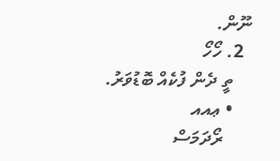ނޫން.
  2. ހޯހޯ
    ތީ ދެން ފުކެއް ބޮޑުވަރު.
    • ޢއއ
      ރޯދަމަސް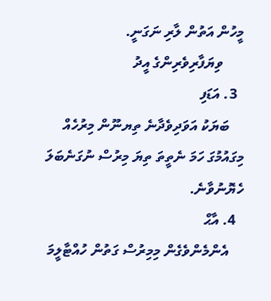މީހުން އަތުން ލާރި ނަގަނީ.
      ވިޔަފާރިވެރިންގެ އީދު
  3. އަޑަފި
    ބަޔަކު އަވަދިވެދާނެ ތިޔނޫން މިރުހެއް މިގައުމުގަ ހަމަ ނެތީތަ ތިޔަ މިރުސް ނުގަނެބަލަ ހެޔޮނުވާނެ.
  4. އާޙް
    އެންމެންވެގެން މިމިރުސް ގަތުން ހުއްޓާލީމަ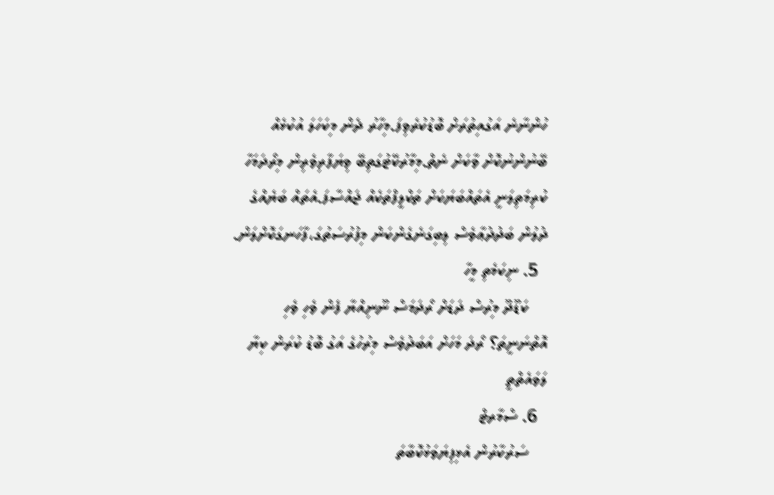ހުންނާނެ އަގުއިތުރަށް ބޮޑުކުރެވިފަ.މިހާރު ދެން މިކަހަލަ އުކުޅެއް ބޭނުންނުކޮށް ވާކަށް ނެތް.މިމާރުކޭޓުގަތިބޭ ވިޔަފާރިވެރިން މިރޯދަމަހާ ކުރިމަތިލަނީ އެތައްބަޔަކަށް ތަކްލީފްތަކެއް ޖައްސާފަ.އެތައް ބަޔެއްގެ ދުލުން ބަދުދުޢާވެސް ލިބިގަނެގެންކަން މިފުރުސަތުގަ،ފާހަނގަކޮށްލަން.
  5. ނިކަމެތި މީހާ
    ކަޑޫދޫ މިރުސް ދަޑަށް ރޯދަމަސް ނޫނިއްޔާ ފެން ވެހި ވެހި އޮތްނަނީތަ؟ ރޯދަ މަހަށް އަބަދުވެސް މިރުހުގެ އަގު ބޮޑު ކުރަން ކިޔާ ލަވައެތްތީ
  6. ސްމާރޓް
    ސަރުކާރުން އެޅިފިޔަވަޅުކޮބާތަ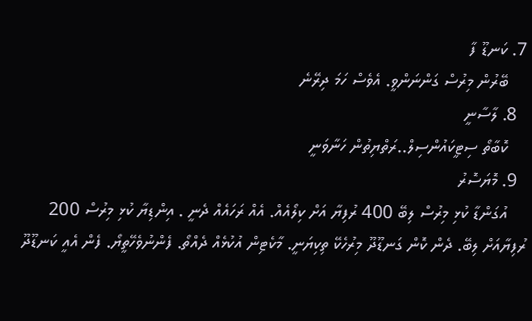7. ކަނޑޫ ފާ
    ބޭރުން މިރުސް ގަންނަންވީ. އެވެސް ހަމަ ދިރޭނެ
  8. ލާސާނީ
    ކޮބާތޯ ސިޓީކައުންސިލް..ރަތްޔިތުން ހަނާވަނީ
  9. މޮޔަސޮރު
    އުގަންޑާ ކުޅި މިރުސް ލިބޭ 400 ރުފިޔާ އަށް ކިލޯއެއް. އެއް ރަހައެއް ދެނީ . އިންޑިޔާ ކުޅި މިރުސް 200 ރުފިޔާއަށް ލިބޭ. ދެން ކޮން ގަނޑޫދޫ މިރުހެކޭ ތިކިޔަނީ. މާކެޓިން އުކުޅެއް ދެއްތޯ. ފެންނުވެހޭތީޔޯ. ފެން އެއީ ކަނޑޫދޫ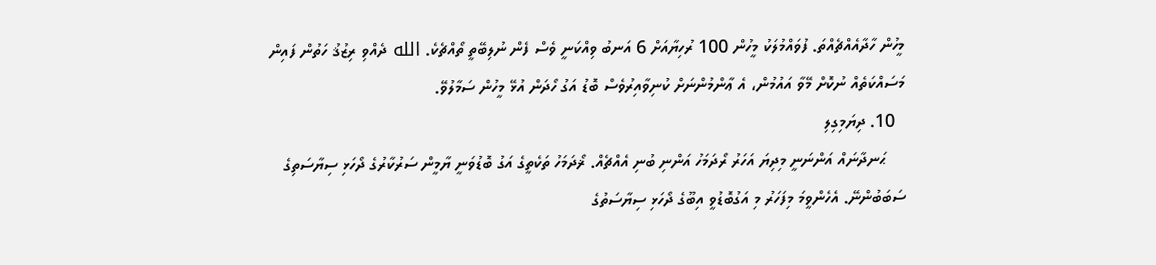މީހުން ހާދާއެއްޗެއްތަ. ފުވައްމުލަކު މީހުން 100 ރުހިޔާއަށް 6 އަނބު ވިއްކަނީ ވެސް ފެން ނުލިބޭތީ ތޯއްޗެކެ. الله ދެއްވި ރިޒުޤު ހަތުން ފައިން މަސައްކަތެއް ނުކޮށް މޭވާ އައުމުން، އެ ޢާންމުންނަށް ކުނިވާއިރުވެސް ބޮޑު އަގު ހޯދަން އުޅޭ މީހުން ސަމާލުވޭ.
  10. ދިޔަމިގިލި
    ޙަނދާނައް އަންނަނީ މިދިޔަ އަހަރު ރޯދަމަހު އަންނި ބުނި އެއްޗެއް. ޜޯދަމަހު ތަކެތީގެ އަގު ބޮޑުވަނީ ޔާމީން ސަރުކާރުގެ ދޯހަޅި ސިޔާސަތިގެ ސަބަބުންނޭ. އެހެންވީމަ މިފަހަރު މި އަގުބޮޑުވީ އިބޫގެ ދޯހަޅި ސިޔާސަތުގެ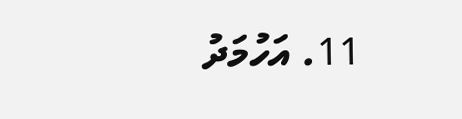11. އަހުމަދު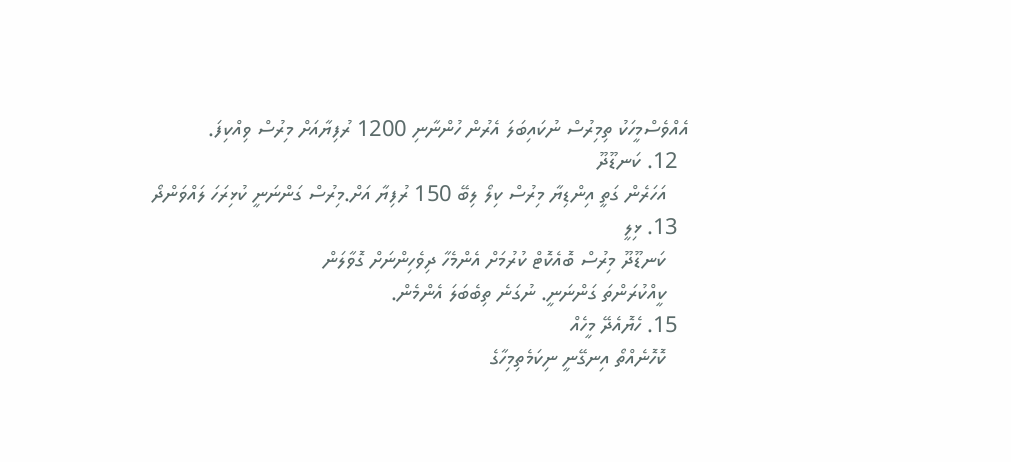އެއްވެސްމީހަކު ތިމިރުސް ނުކައިބަލަ އެރުން ހުންނާނި 1200 ރުފިޔާއަށް މިރުސް ވިއްކިފަ.
  12. ކަނޑޫދޫ
    އަހަރެން ގަތީ އިންޑިޔާ މިރުސް ކިލޯ ލިބޭ 150 ރުފިޔާ އަށް.މިރުސް ގަންނަނީ ކުޅިރަހަ ލައްވަންދޯ
  13. ޅިލީ
    ކަނޑޫދޫ މިރުސް ބޮއެކޮޓް ކުރުމަށް އެންމެހާ ދިވެހިންނަށް ގޮވާލަން
    ކީއްކުރަންތަ ގަންނަނީ. ނުގަނެ ތިބެބަލަ އެންމެން.
  15. ހެޔޮއެދޭ މީހެއް
    ކޮހޮނެއްތޯ އިނގޭނީ ނިކަމެތިމިހާގެ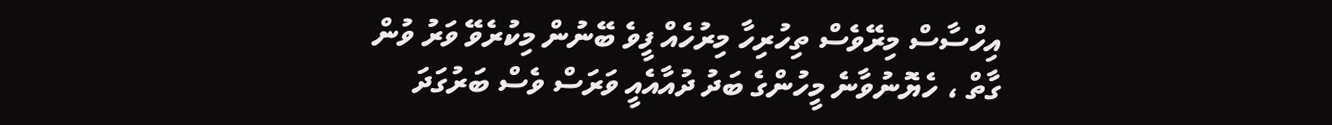އިހްސާސް މިރޭވެސް ތިހުރިހާ މިރުހެއް ފީވެ ބޭނުން މިކުރެވޭ ވަރު ވުން ގާތް ، ހެޔޮނުވާނެ މީހުންގެ ބަދު ދުއާއެއީ ވަރަސް ވެސް ބަރުގަދަ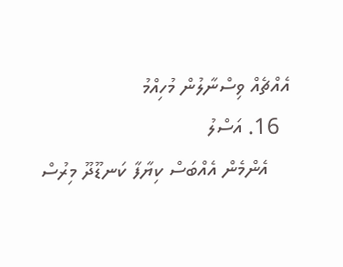އެއްޗެއް ވިސްނާލުން މުހިއްމު
  16. އަސްލު
    އެންމެން އެއްބަސް ކިޔާފާ ކަނޑޫދޫ މިރުސް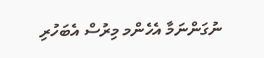ނުގަންނަމާ އެހެންމ މިރުސް އެބަހުރި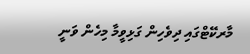މާރކޭޓްގައި ދިވެހިން ގަޅިވީމާ މިހެން ވަނީ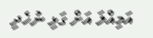އަމިއްލަ އަށް ގަޅި ނުހެދި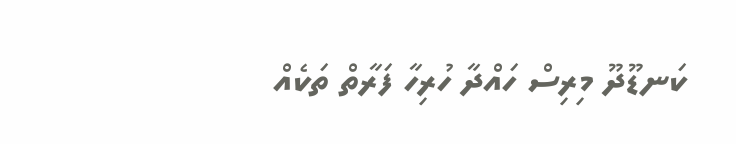ކަނޑޫދޫ މިރިސް ހައްދާ ހުރިހާ ފަރާތް ތަކެއް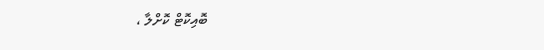ބޮއިކޮޓް ކޮށްލާ ،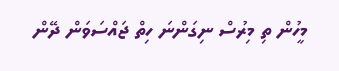މީހުން ތި މިރުސް ނިގަންނަ ހިތް ޖައްސަވަން ދޭން